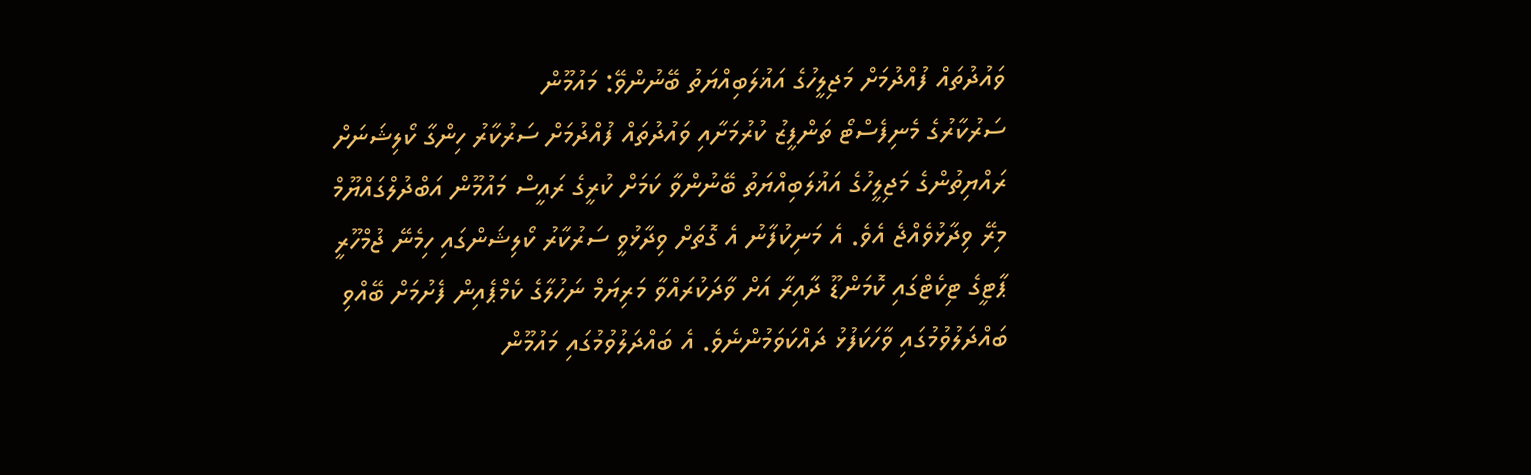ވައުދުތައް ފުއްދުމަށް މަޖިލީހުގެ އަޣުލަބިއްޔަތު ބޭނުންވޭ: މައުމޫން
ސަރުކާރުގެ މެނިފެސްޓޯ ތަންފީޒު ކުރުމަށާއި ވައުދުތައް ފުއްދުމަށް ސަރުކާރު ހިންގާ ކޯލިޝަނަށް ރައްޔިތުންގެ މަޖިލީހުގެ އަޣުލަބިއްޔަތު ބޭނުންވާ ކަމަށް ކުރީގެ ރައީސް މައުމޫން އަބްދުލްގައްޔޫމް މިރޭ ވިދާޅުވެއްޖެ އެވެ. އެ މަނިކުފާނު އެ ގޮތަށް ވިދާޅުވީ ސަރުކާރު ކޯލިޝަންގައި ހިމެނޭ ޖުމްހޫރީ ޕާޓީގެ ޓިކެޓްގައި ކޮމަންޑޫ ދާއިރާ އަށް ވާދަކުރައްވާ މަރިޔަމް ނަހުލާގެ ކެމްޕެއިން ފެށުމަށް ބޭއްވި ބައްދަލުވުމުގައި ވާހަކަފުޅު ދައްކަވަމުންނެވެ. އެ ބައްދަލުވުމުގައި މައުމޫން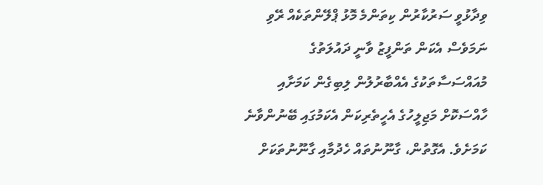ވިދާޅުވީ ސަރުކާރުން ކިތަންމެ މޮޅު ޕްލޭންތަކެއް ރޭވި ނަމަވެސް އެކަން ތަންފީޒު ވާނީ ދައުލަތުގެ މުއައްސަސާތަކުގެ އެއްބާރުލުން ލިބިގެން ކަމަށާއި ހާއްސަކޮށް މަޖިލީހުގެ އެހީތެރިކަން އެކަމުގައި ބޭނުންވާނެ ކަމަށެވެ. އެގޮތުން، ގާނޫނުތައް ހެދުމާއި ގާނޫނުތަކަށް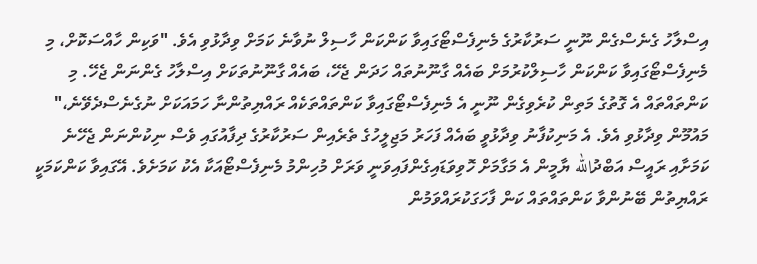އިސްލާހު ގެނެސްގެން ނޫނީ ސަރުކާރުގެ މެނިފެސްޓޯގައިވާ ކަންކަން ހާސިލް ނުވާނެ ކަމަށް ވިދާޅުވި އެވެ. "ވަކިން ހާއްސަކޮށް، މި މެނިފެސްޓޯގައިވާ ކަންކަން ހާސިލްކުރުމަށް ބައެއް ގާނޫނުތައް ހަދަން ޖެހޭ، ބައެއް ގާނޫނުތަކަށް އިސްލާހު ގެންނަން ޖެހޭ. މި ކަންތައްތައް އެ ގޮތުގެ މަތިން ކުރެވިގެން ނޫނީ އެ މެނިފެސްޓޯގައިވާ ކަންތައްތަކެއް ރައްޔިތުންނާ ހަމައަކަށް ނުގެނެސްދެވޭނެ،" މައުމޫން ވިދާޅުވި އެވެ. އެ މަނިކުފާނު ވިދާޅުވީ ބައެއް ފަހަރު މަޖިލީހުގެ ތެރެއިން ސަރުކާރުގެ ދިފާއުގައި ވެސް ނިކުންނަން ޖެހޭނެ ކަމަށާއި ރައީސް އަބްދުالله ޔާމީން އެ މަގާމަށް ހޮވިވަޑައިގެންފައިވަނީ ވަރަށް މުހިންމު މެނިފެސްޓޯއަކާ އެކު ކަމަށެވެ. އޭގައިވާ ކަންކަމަކީ ރައްޔިތުން ބޭނުންވާ ކަންތައްތައް ކަން ފާހަގަކުރައްވަމުން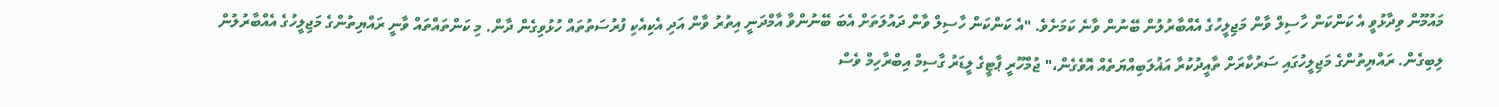މައުމޫން ވިދާޅުވީ އެ ކަންކަން ހާސިލް ވާން މަޖިލީހުގެ އެއްބާރުލުން ބޭނުން ވާނެ ކަމަށެވެ. "އެ ކަންކަން ހާސިލް ވާން ދައުލަތަށް އެބަ ބޭނުންވާ އާމްދަނީ އިތުރު ވާން އަދި އެކިއެކި ފުރުސަތުތައް ހުޅުވިގެން ދާން. މި ކަންތައްތައް ވާނީ ރައްޔިތުންގެ މަޖިލީހުގެ އެއްބާރުލުން ލިބިގެން. ރައްޔިތުންގެ މަޖިލީހުގައި ސަރުކާރަށް ތާއީދުކުރާ އަޣުލަބިއްޔަތެއް އޮވެގެން،" ޖުމްހޫރީ ޕާޓީގެ ލީޑަރު ގާސިމް އިބްރާހިމް ވެސް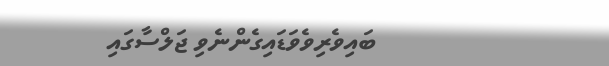ބައިވެރިވެވަޑައިގެންނެވި ޖަލްސާގައި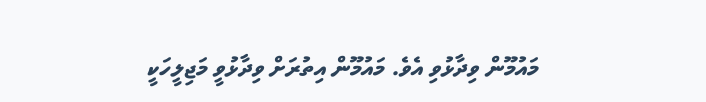މައުމޫން ވިދާޅުވި އެވެ. މައުމޫން އިތުރަށް ވިދާޅުވީ މަޖިލީހަކީ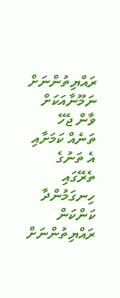ރައްޔިތުންނަށް ނަމޫނާއަކަށް ވާން ޖެހޭ ތަނެއް ކަމަށާއި އެ ތަނުގެ ތެރޭގައި ހިނގަމުންދާ ކަންކަން ރައްޔިތުންނަށް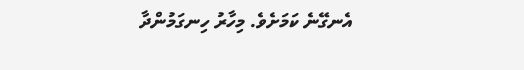އެނގޭނެ ކަމަށެވެ. މިހާރު ހިނގަމުންދާ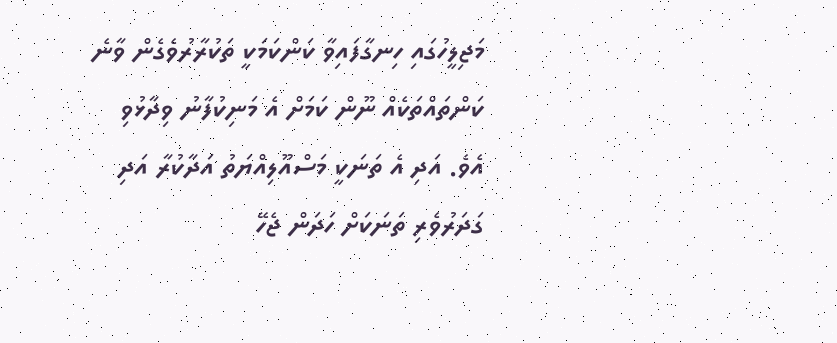މަޖިލީހުގައި ހިނގާފައިވާ ކަންކަމަކީ ތަކުރާރުވެގެން ވާނެ ކަންތައްތަކެއް ނޫން ކަމަށް އެ މަނިކުފާނު ވިދާޅުވި އެވެ. އަދި އެ ތަނަކީ މަސްއޫލިއްޔަތު އަދާކުރާ އަދި ގަދަރުވެރި ތަނަކަށް ހަދަން ޖެހޭ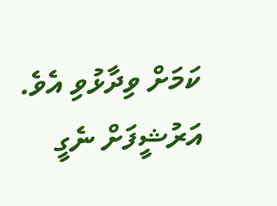ކަމަށް ވިދާޅުވި އެވެ.
އަރުޝީފަށް ނެގީ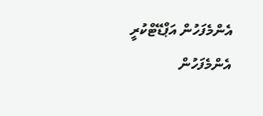އެންމެފަހުން އަޕްޑޭޓްކުރީ
އެންމެފަހުން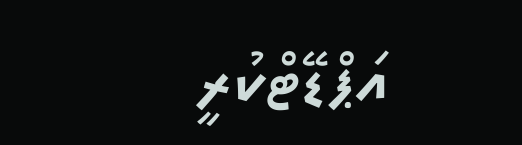އަޕްޑޭޓްކުރީ